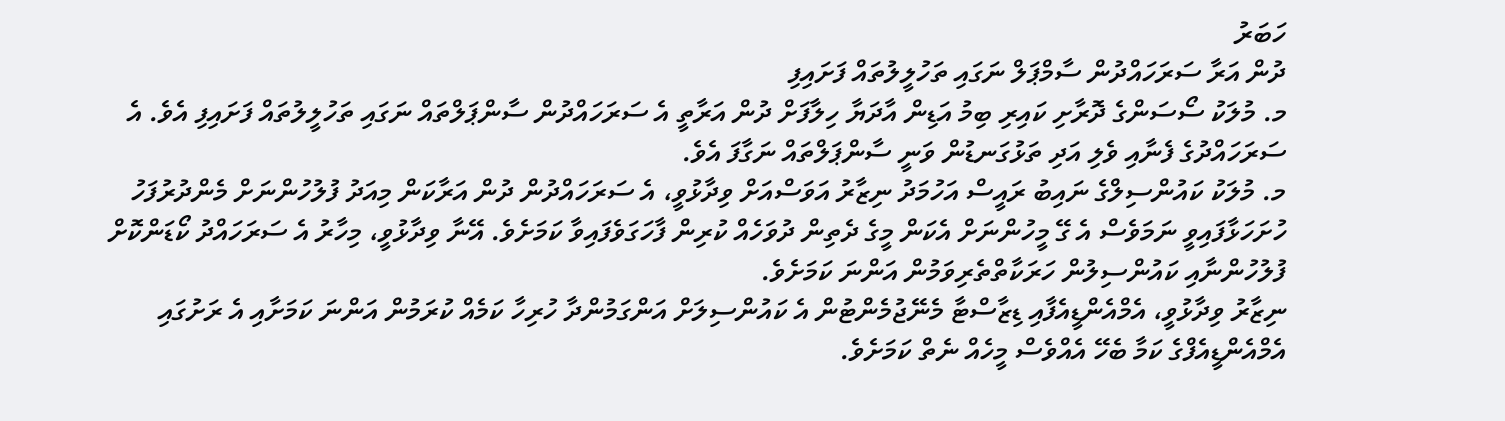ހަބަރު
ދުން އަރާ ސަރަހައްދުން ސާމްޕަލް ނަގައި ތަހުލީލުތައް ފަށައިފި
މ. މުލަކު ސޯސަންގެ ދޮރާށި ކައިރި ބިމު އަޑިން އާދަޔާ ހިލާފަށް ދުން އަރާތީ އެ ސަރަހައްދުން ސާންޕަލްތައް ނަގައި ތަހުލީލުތައް ފަށައިފި އެވެ. އެ ސަރަހައްދުގެ ފެނާއި ވެލި އަދި ތަޅުގަނޑުން ވަނީ ސާންޕަލްތައް ނަގާފަ އެވެ.
މ. މުލަކު ކައުންސިލްގެ ނައިބު ރައީސް އަހުމަދު ނިޒާރު އަވަސްއަށް ވިދާޅުވީ، އެ ސަރަހައްދުން ދުން އަރާކަން މިއަދު ފުލުހުންނަށް މެންދުރުފަހު ހުށަހަޅާފައިވީ ނަމަވެސް އެ ގޭ މީހުންނަށް އެކަން މީގެ ދެތިން ދުވަހެއް ކުރިން ފާހަގަވެފައިވާ ކަމަށެވެ. އޭނާ ވިދާޅުވީ، މިހާރު އެ ސަރަހައްދު ކޯޑަންކޮށް ފުލުހުންނާއި ކައުންސިލުން ހަރަކާތްތެރިވަމުން އަންނަ ކަމަށެވެ.
ނިޒާރު ވިދާޅުވީ، އެމްއެންޑީއެފާއި ޑިޒާސްޓާ މެނޭޖުމެންޓުން އެ ކައުންސިލަށް އަންގަމުންދާ ހުރިހާ ކަމެއް ކުރަމުން އަންނަ ކަމަށާއި އެ ރަށުގައި އެމްއެންޑީއެފްގެ ކަމާ ބެހޭ އެއްވެސް މީހެއް ނެތް ކަމަށެވެ.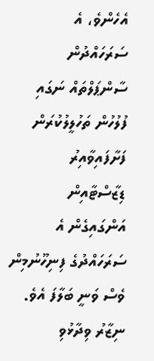އެހެންވެ، އެ ސަރަހައްދުން ސާންޕަލްތައް ނަގައި ފުލުހުން ތަހުލީލުކުރަން ފަށާފައިވާއިރު ޑިޒާސްޓާއިން އަންގައިގެން އެ ސަރަހައްދުގެ ފިނިހޫނުމިން ވެސް ވަނީ ބަލާފަ އެވެ. ނިޒާރު ވިދާޅުވި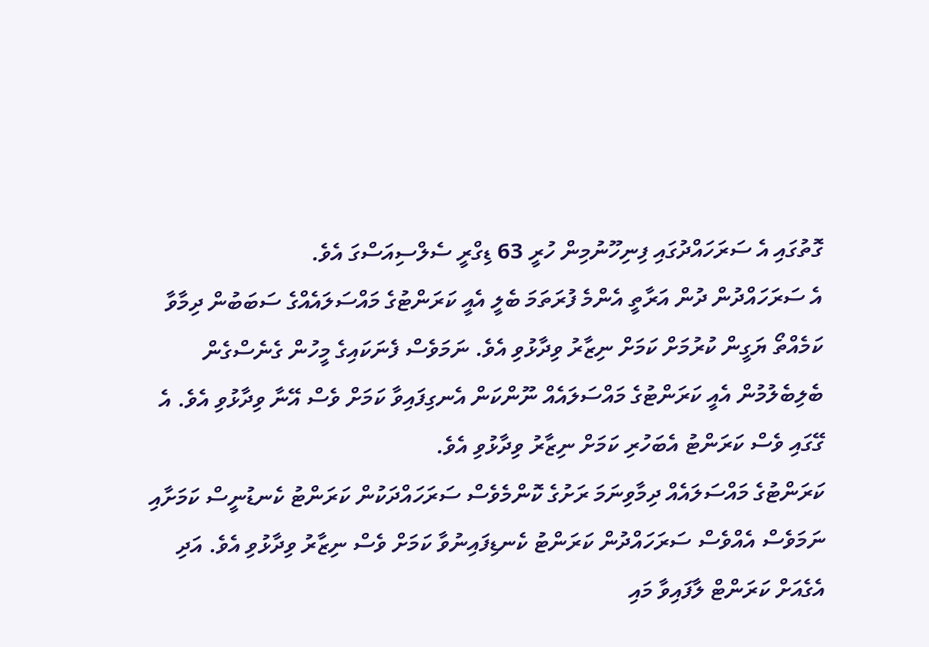ގޮތުގައި އެ ސަރަހައްދުގައި ފިނިހޫނުމިން ހުރީ 63 ޑިގްރީ ސެލްސިއަސްގަ އެވެ.
އެ ސަރަހައްދުން ދުން އަރާތީ އެންމެ ފުރަތަމަ ބެލީ އެއީ ކަރަންޓުގެ މައްސަލައެއްގެ ސަބަބުން ދިމާވާ ކަމެއްތޯ ޔަގީން ކުރުމަށް ކަމަށް ނިޒާރު ވިދާޅުވި އެވެ. ނަމަވެސް ފެނަކައިގެ މީހުން ގެނެސްގެން ބެލިބެލުމުން އެއީ ކަރަންޓުގެ މައްސަލައެއް ނޫންކަން އެނގިފައިވާ ކަމަށް ވެސް އޭނާ ވިދާޅުވި އެވެ. އެ ގޭގައި ވެސް ކަރަންޓު އެބަހުރި ކަމަށް ނިޒާރު ވިދާޅުވި އެވެ.
ކަރަންޓުގެ މައްސަލައެއް ދިމާވިނަމަ ރަށުގެ ކޮންމެވެސް ސަރަހައްދަކުން ކަރަންޓު ކެނޑުނީސް ކަމަށާއި ނަމަވެސް އެއްވެސް ސަރަހައްދުން ކަރަންޓު ކެނޑިފައިނުވާ ކަމަށް ވެސް ނިޒާރު ވިދާޅުވި އެވެ. އަދި އެގެއަށް ކަރަންޓް ލާފައިވާ މައި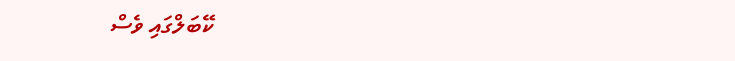ކޭބަލްގައި ވެސް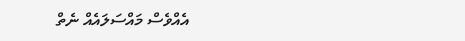އެއްވެސް މައްސަލައެއް ނެތް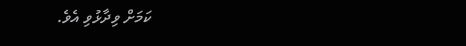ކަމަށް ވިދާޅުވި އެވެ.